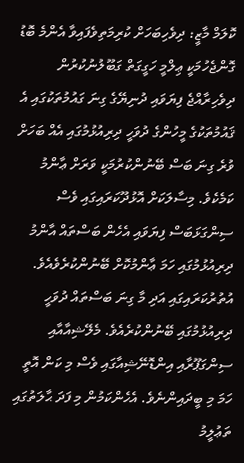ކޮލަމް މާޒީ: ދިވެހިބަހަށް ކުރިމަތިވެފައިވާ އެންމެ ބޮޑު ގޮންޖެހުމަކީ ޢިލްމީ ހަގީގަތް ގަބޫލުނުކުރުން
ދިވެހިރާއްޖެ ފިޔަވައި ދުނިޔޭގެ ގިނަ ގައުމުތަކުގައި އެ ޤައުމުތަކުގެ މީހުންގެ ދުވަހީ ދިރިއުޅުމުގައި އެއް ބަހަށް ވުރެ ގިނަ ބަސް ބޭނުންކުރުމަކީ ވަރަށް ޢާންމު ކަމެކެވެ. މިސާލަކަށް އޮޅުދޫކަރައިގައި ވެސް ސިންގަޅަބަސް ފިޔަވައި އެހެން ބަސްތައް އާންމު ދިރިއުޅުމުގައި ހަމަ ޢާންމުކޮށް ބޭނުންކުރެވެއެވެ. އުތުރުކަރައިގައި އަދި މާ ގިނަ ބަސްތައް ދުވަހީ ދިރިއުޅުމުގައި ބޭނުންކުރެއެވެ. މެލޭޝިއާއާއި ސިންގަޕޫރާއި އިންޑޮނޭޝިއާގައި ވެސް މި ކަން އޮތީ ހަމަ މި ބީދައިންނެވެ. އެހެންކަމުން މި ފަދަ ޙާލަތުގައި ތަޢުލީމު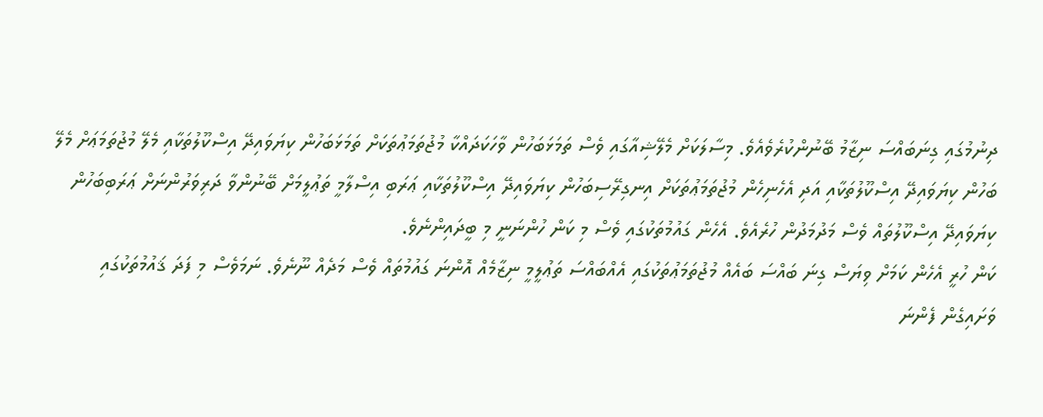ދިނުމުގައި ގިނަބައްސަ ނިޒާމު ބޭނުންކުރެވެއެވެ. މިސާލަކަށް މެލޭޝިއާގައި ވެސް ތަމަޅަބަހުން ވާހަކަދައްކާ މުޖުތަމަޢުތަކަށް ތަމަޅަބަހުން ކިޔަވައިދޭ އިސްކޫލުތަކާއި މެލޭ މުޖުތަމަޢަށް މެލޭ ބަހުން ކިޔަވައިދޭ އިސްކޫލުތަކާއި އަދި އެހެނިހެން މުޖުތަމަޢުތަކަށް އިނގިރޭސިބަހުން ކިޔަވައިދޭ އިސްކޫލުތަކާއި ޢަރަބި އިސްލާމީ ތަޢުލީމަށް ބޭނުންވާ ދަރިވަރުންނަށް ޢަރަބިބަހުން ކިޔަވައިދޭ އިސްކޫލުތައް ވެސް މަދުމަދުން ހުރެއެވެ. އެހެން ގައުމުތަކުގައި ވެސް މި ކަން ހުންނަނީ މި ބީދައިންނެވެ.
ކަން ހުރީ އެހެން ކަމަށް ވިޔަސް ގިނަ ބައްސަ ބައެއް މުޖުތަމަޢުތަކުގައި އެއްބައްސަ ތަޢުލީމީ ނިޒާމެއް އޮންނަ ގައުމުތައް ވެސް މަދެއް ނޫނެވެ. ނަމަވެސް މި ފަދަ ޤައުމުތަކުގައި ވަށައިގެން ފެންނަ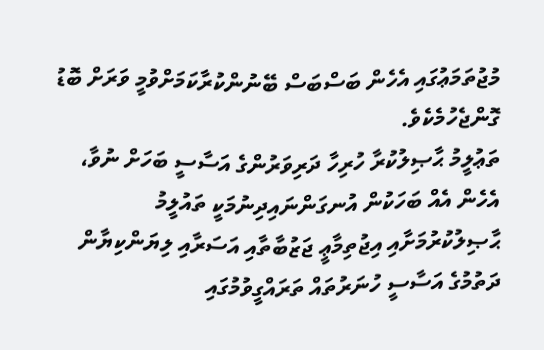މުޖުތަމަޢުގައި އެހެން ބަސްބަސް ބޭނުންކުރާކަމަށްވުމީ ވަރަށް ބޮޑު ގޮންޖެހުމެކެވެ.
ތަޢުލީމު ޙާޞިލުކުރާ ހުރިހާ ދަރިވަރުންގެ އަސާސީ ބަހަށް ނުވާ، އެހެން އެއް ބަހަކުން އުނގަންނައިދިނުމަކީ ތައުލީމު ޙާޞިލުކުރުމަށާއި އިޖުތިމާޢީ ޖަޒުބާތާއި އަސަރާއި ލިޔަންކިޔާން ދަތުމުގެ އަސާސީ ހުނަރުތައް ތަރައްގީވުމުގައި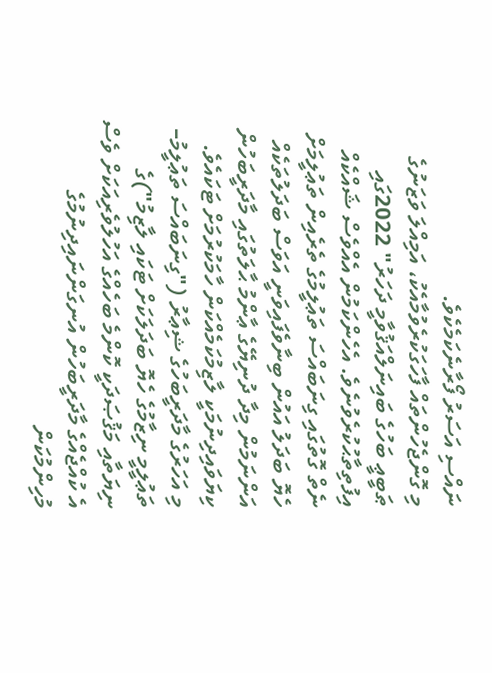ނައްސި އަސަރު ފޯރާނެކަމެކެވެ.
މި ގޮންޖެހުންތައް ފާހަގަކުރެވުމާއެކު، އަމިއްލަ ވަޒަނުގެ ޠަބީޢީ ބަހުގެ ބައިނަލްއަޤުވާމީ ދަހަރު" 2022ގައި އިފުތިތާޙުކުރެވުނެވެ. އެހެންކަމުން އެއްވެސް ޝައްކެއް ނެތް ގޮތުގައި ގިނަބައްސަ ތަޢުލީމުގެ ތެރެއިން ތަޢުލީމަށް ހެޔޮ ބަދަލު އައުން ބިނާވެފައިވަނީ އަވަސް ބަދަލުތަކެއް އަންނަމުން މިދާ ދުނިޔޭގެ ޢާންމު ޙާލަތުގައި މާދަރީބަހުން ކިޔަވައިދިނުމަކީ ލާޒިމުކަމެއްކަން ހާމަކުރުމަށް ޓަކައެވެ.
މި އަހަރުގެ މާދަރީބަހުގެ ޝިޢާރު ("ގިނަބައްސަ ތަޢުލީމު– ތަޢުލީމީ ނިޒާމުގެ ހެޔޮ ބަދަލަކަށް ޓަކައި ލާޒިމު")ގެ ނިޔަތާއި މަޤުޞަދަކީ ކޮންމެ ބަހެއްގެ އަހުލުވެރިއަކަށް ވެސް އެ ކުއްޖެއްގެ މާދަރީބަހުން އުނގަންނައިދިނުމުގެ މުހިންމުކަން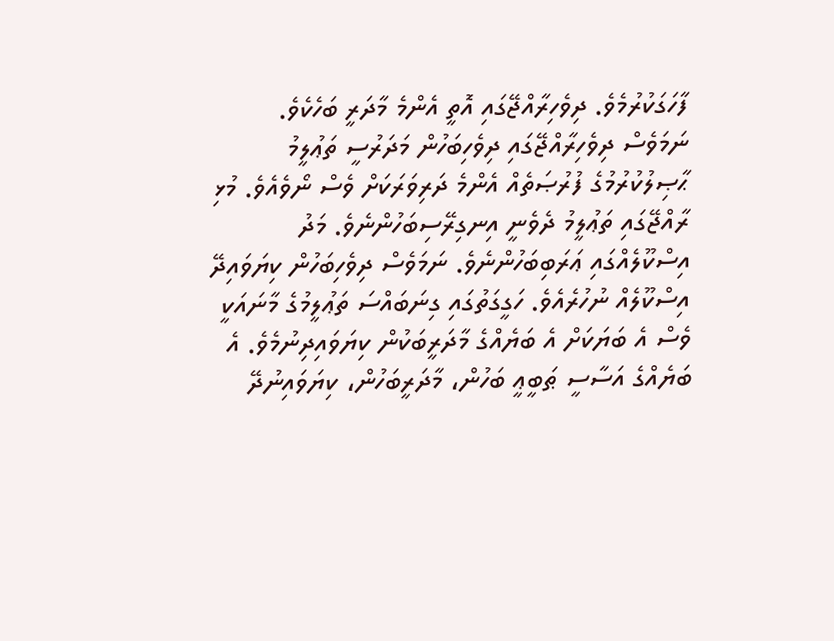ފާހަގަކުރުމެވެ. ދިވެހިރާއްޖޭގައި އޮތީ އެންމެ މާދަރީ ބަހެކެވެ. ނަމަވެސް ދިވެހިރާއްޖޭގައި ދިވެހިބަހުން މަދަރުސީ ތަޢުލީމު ޙާޞިލުކުރުމުގެ ފުރުޞަތެއް އެންމެ ދަރިވަރަކަށް ވެސް ނޯވެއެވެ. މުޅި ރާއްޖޭގައި ތަޢުލީމު ދެވެނީ އިނގިރޭސިބަހުންނެވެ. މަދު އިސްކޫލެއްގައި ޢަރަބިބަހުންނެވެ. ނަމަވެސް ދިވެހިބަހުން ކިޔަވައިދޭ އިސްކޫލެއް ނުހުރެއެވެ. ހަގީގަތުގައި ގިނަބައްސަ ތަޢުލީމުގެ މާނައަކީ ވެސް އެ ބަޔަކަށް އެ ބަޔެއްގެ މާދަރީބަކުން ކިޔަވައިދިނުމެވެ. އެ ބަޔެއްގެ އަސާސީ ޠަބީޢީ ބަހުން، މާދަރީބަހުން، ކިޔަވައިނުދޭ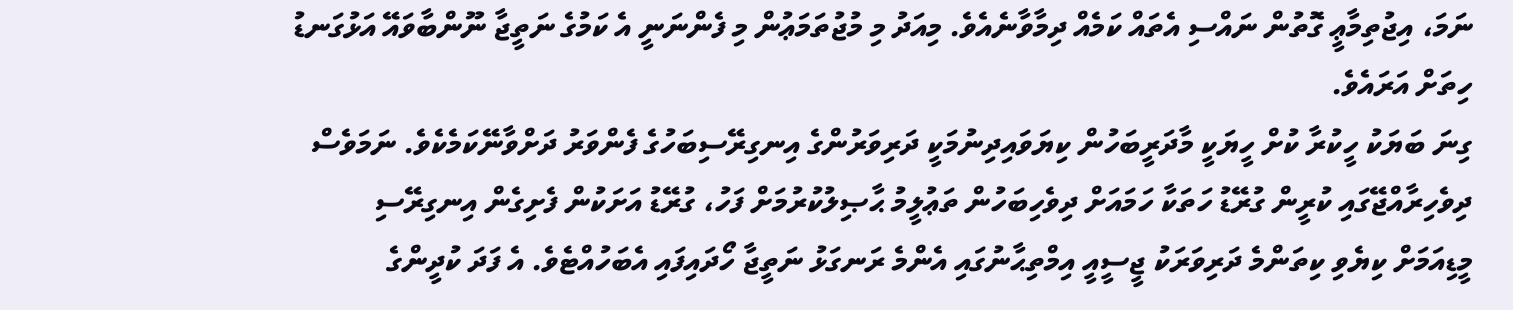ނަމަ، އިޖުތިމާޢީ ގޮތުން ނައްސި އެތައް ކަމެއް ދިމާވާނެއެވެ. މިއަދު މި މުޖުތަމަޢުން މި ފެންނަނީ އެ ކަމުގެ ނަތީޖާ ނޫންބާވައޭ އަޅުގަނޑު ހިތަށް އަރައެވެ.
ގިނަ ބަޔަކު ހީކުރާ ކުށް ހީޔަކީ މާދަރީބަހުން ކިޔަވައިދިނުމަކީ ދަރިވަރުންގެ އިނގިރޭސިބަހުގެ ފެންވަރު ދަށްވާނޭކަމެކެވެ. ނަމަވެސް ދިވެހިރާއްޖޭގައި ކުރީން ގުރޭޑު ހަތަކާ ހަމައަށް ދިވެހިބަހުން ތަޢުލީމު ޙާޞިލުކުރުމަށް ފަހު، ގުރޭޑު އަށަކުން ފެށިގެން އިނގިރޭސި މީޑިއަމަށް ކިޔެވި ކިތަންމެ ދަރިވަރަކު ޖީސީއީ އިމްތިޙާނުގައި އެންމެ ރަނގަޅު ނަތީޖާ ހޯދައިފައި އެބަހުއްޓެވެ. އެ ފަދަ ކުދީންގެ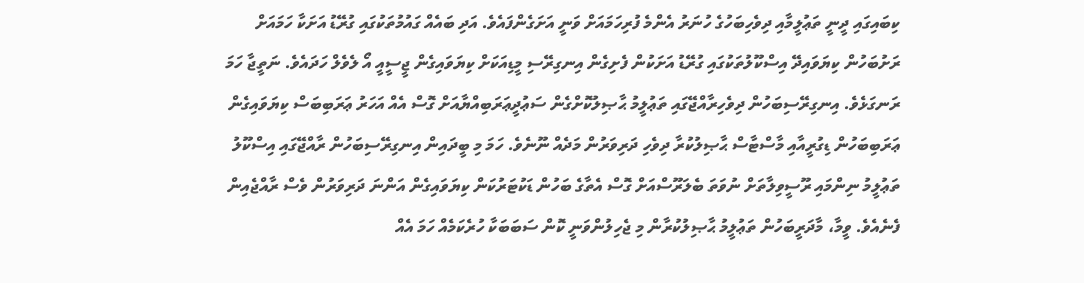ކިބައިގައި ދީނީ ތަޢުލީމާއި ދިވެހިބަހުގެ ހުނަރު އެންމެ ފުރިހަމައަށް ވަނީ އަށަގެންފައެވެ. އަދި ބައެއް ގައުމުތަކުގައި ގުރޭޑު އަށަކާ ހަމައަށް ރަށުބަހުން ކިޔަވައިދޭ އިސްކޫލުތަކުގައި ގުރޭޑު އަށަކުން ފެށިގެން އިނގިރޭސި މީޑިއަކަށް ކިޔަވައިގެން ޖީސީއީ އޯ ލެވެލް ހަދައެވެ. ނަތީޖާ ހަމަ ރަނގަޅެވެ. އިނގިރޭސިބަހުން ދިވެހިރާއްޖޭގައި ތަޢުލީމު ޙާޞިލުކޮށްގެން ސަޢުދީޢަރަބިއްޔާއަށް ގޮސް އެއް އަހަރު ޢަރަބިބަސް ކިޔަވައިގެން ޢަރަބިބަހުން ޑިގުރީއާއި މާސްޓާސް ޙާޞިލުކުރާ ދިވެހި ދަރިވަރުން މަދެއް ނޫނެވެ. ހަމަ މި ބީދައިން އިނގިރޭސިބަހުން ރާއްޖޭގައި އިސްކޫލު ތަޢުލީމު ނިންމައި ރޫސީވިލާތަށް ނުވަތަ ބެލަރޫސްއަށް ގޮސް އެތާގެ ބަހުން ޑަކުޓަރުކަން ކިޔަވައިގެން އަންނަ ދަރިވަރުން ވެސް ރާއްޖެއިން ފެނެއެވެ. ވީމާ، މާދަރީބަހުން ތަޢުލީމު ޙާޞިލުކުރާން މި ޖެހިލުންވަނީ ކޮން ސަބަބަކާ ހުރެކަމެއް ހަމަ އެއް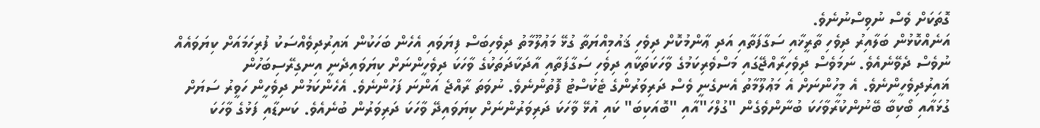ގޮތަކަށް ވެސް ނުވިސްނުނެވެ.
އަނެއްކޮޅުން ބަލާއިރު ދިވެހި ތާރީޚާއި ސަގާފަތާއި އަދި ޢާންމުކޮށް ދިވެހި ޤައުމިއްޔަތާ ގުޅޭ މަޢުލޫމާތު ދިވެހިބަސް ފިޔަވައި އެހެން ބަހަކުން ޣައިރުދިވެއްސަކު ފުރިހަމައަށް ކިޔަވައެއް ނުވެސް ދެވޭނެއެވެ. ނަމަވެސް ދިވެހިރާއްޖޭގައި މަސްވެރިކަމުގެ ވާހަކަތަކާއި ދިވެހި ސަގާފަތާއި އާދަކާދަތަކުގެ ވާހަކަ ދިވެހީންނަށް ކިޔަވައިދެނީ އިނގިރޭސިބަހުން ޣައިރުދިވެހީންނެވެ. އެ މީހުންނަށް އެ މަޢުލޫމާތު އެނގެނީ ވެސް ދަރިވަރުންގެ ޓެކުސްޓު ފޮތުންނެވެ. ނުވަތަ ރާއްޖެ އަންނަ ފަހުންނެވެ. އެހެންކަމުން ދިވެހީން ހަވީރު ސަޔަށް ގުޅައާއި ބޯކިބާ ބޭނުންކުރާވާހަކަ ބުނާންވެގެން "ގުލްހަ"އާއި "ބޮއަކިބަ" ކައި އުޅޭ ވާހަކަ ދަރިވަރުންނަށް ކިޔަވައިދޭ ވާހަކަ ދަރިވަރުން ބުނެއެވެ. ކަނޑާއި ފަޅުގެ ވާހަކަ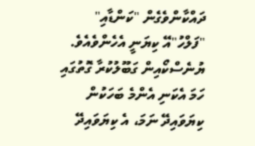ދައްކާންވެގެން "ކަންޑާއި" "ފަލްހު"އޭ ކިޔަނީ އެހެންވެއެވެ.
ޔުނެސްކޯއިން ގަބޫލުކުރާ ގޮތުގައި ހަމަ އެކަނި އެންމެ ބަހަކުން ކިޔަވައިދޭ ނަމަ، އެ ކިޔަވައިދޭ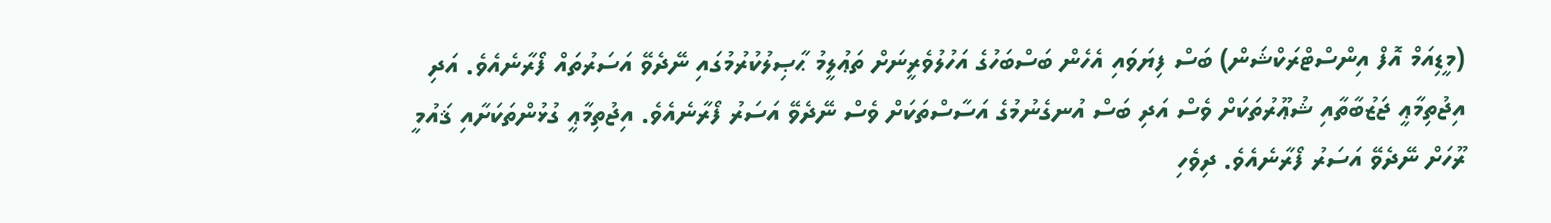(މީޑިއަމް އޮފް އިންސްޓްރަކްޝަން) ބަސް ފިޔަވައި އެހެން ބަސްބަހުގެ އަހުލުވެރީނަށް ތަޢުލީމު ޙާޞިލުކުރުމުގައި ނޭދެވޭ އަސަރުތައް ފޯރާނެއެވެ. އަދި އިޖުތިމާޢީ ޖަޒުބާތާއި ޝުޢޫރުތަކަށް ވެސް އަދި ބަސް އުނގެނުމުގެ އަސާސްތަކަށް ވެސް ނޭދެވޭ އަސަރު ފޯރާނެއެވެ. އިޖުތިމާޢީ ގުޅުންތަކަށާއި ޤައުމީ ރޫހަށް ނޭދެވޭ އަސަރު ފޯރާނެއެވެ. ދިވެހި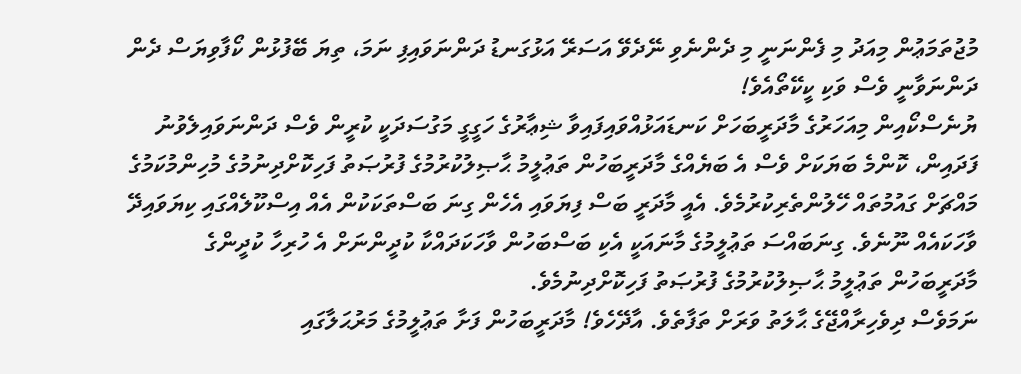މުޖުތަމަޢުން މިއަދު މި ފެންނަނީ މި ދެންނެވި ނޭދެވޭ އަސަރޭ އަޅުގަނޑު ދަންނަވައިފި ނަމަ، ތިޔަ ބޭފުޅުން ކޯފާވިޔަސް ދެން ދަންނަވާނީ ވެސް ވަކި ކީކޭތޯއެވެ!
ޔުނެސްކޯއިން މިއަހަރުގެ މާދަރީބަހަށް ކަނޑައަޅުއްވައިފައިވާ ޝިޢާރުގެ ހަގީގީ މަގުސަދަކީ ކުރީން ވެސް ދަންނަވައިލެވުނު ފަދައިން، ކޮންމެ ބަޔަކަށް ވެސް އެ ބަޔެއްގެ މާދަރީބަހުން ތަޢުލީމު ޙާޞިލުކުރުމުގެ ފުރުޞަތު ފަހިކޮށްދިނުމުގެ މުހިންމުކަމުގެ މައްޗަށް ގައުމުތައް ހޭލުންތެރިކުރުމެވެ. އެއީ މާދަރީ ބަސް ފިޔަވައި އެހެން ގިނަ ބަސްތަކަކުން އެއް އިސްކޫލެއްގައި ކިޔަވައިދޭ ވާހަކައެއް ނޫނެވެ. ގިނަބައްސަ ތަޢުލީމުގެ މާނައަކީ އެކި ބަސްބަހުން ވާހަކަދައްކާ ކުދީންނަށް އެ ހުރިހާ ކުދީންގެ މާދަރީބަހުން ތަޢުލީމު ޙާޞިލުކުރުމުގެ ފުރުޞަތު ފަހިކޮށްދިނުމެވެ.
ނަމަވެސް ދިވެހިރާއްޖޭގެ ޙާލަތު ވަރަށް ތަފާތެވެ. އާދޭހެވެ! މާދަރީބަހުން ފަށާ ތަޢުލީމުގެ މަރުޙަލާގައި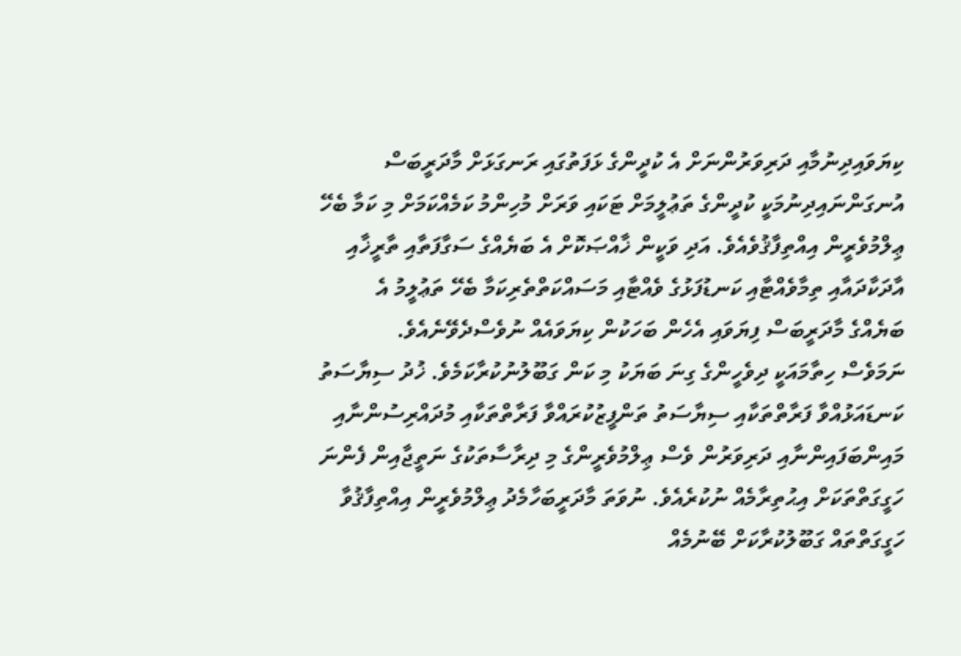ކިޔަވައިދިނުމާއި ދަރިވަރުންނަށް އެ ކުދީންގެ ޅަފަތުގައި ރަނގަޅަށް މާދަރީބަސް އުނގަންނައިދިނުމަކީ ކުދީންގެ ތަޢުލީމަށް ޓަކައި ވަރަށް މުހިންމު ކަމެއްކަމަށް މި ކަމާ ބެހޭ ޢިލްމުވެރީން އިއްތިފާޤުވެއެވެ. އަދި ވަކީން ޚާއްޞަކޮށް އެ ބަޔެއްގެ ސަގާފަތާއި ތާރީޚާއި އާދަކާދައާއި ތިމާވެއްޓާއި ކަނޑުފަޅުގެ ވެއްޓާއި މަސައްކަތްތެރިކަމާ ބެހޭ ތަޢުލީމު އެ ބަޔެއްގެ މާދަރީބަސް ފިޔަވައި އެހެން ބަހަކުން ކިޔަވައެއް ނުވެސްދެވޭނެއެވެ.
ނަމަވެސް ހިތާމައަކީ ދިވެހީންގެ ގިނަ ބަޔަކު މި ކަން ގަބޫލުނުކުރާކަމެވެ. ޚުދު ސިޔާސަތު ކަނޑައަޅުއްވާ ފަރާތްތަކާއި ސިޔާސަތު ތަންފީޒުކުރައްވާ ފަރާތްތަކާއި މުދައްރިސުންނާއި މައިންބަފައިންނާއި ދަރިވަރުން ވެސް ޢިލްމުވެރީންގެ މި ދިރާސާތަކުގެ ނަތީޖާއިން ފެންނަ ހަގީގަތްތަކަށް އިޙުތިރާމެއް ނުކުރެއެވެ. ނުވަތަ މާދަރީބަހާމެދު ޢިލްމުވެރީން އިއްތިފާޤުވާ ހަގީގަތްތައް ގަބޫލުކުރާކަށް ބޭނުމެއް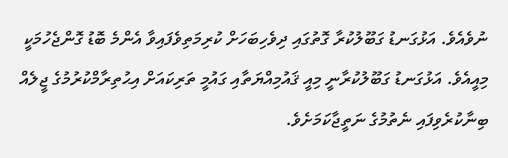ނުވެއެވެ. އަޅުގަނޑު ގަބޫލުކުރާ ގޮތުގައި ދިވެހިބަހަށް ކުރިމަތިވެފައިވާ އެންމެ ބޮޑު ގޮންޖެހުމަކީ މިއީއެވެ. އަޅުގަނޑު ގަބޫލުކުރާނީ މިއީ ޤައުމިއްޔަތާއި ގައުމީ ތަރިކައަށް އިޙުތިރާމްކުރުމުގެ ޖީލެއް ބިނާކުރެވިފައި ނެތުމުގެ ނަތީޖާކަމަށެވެ.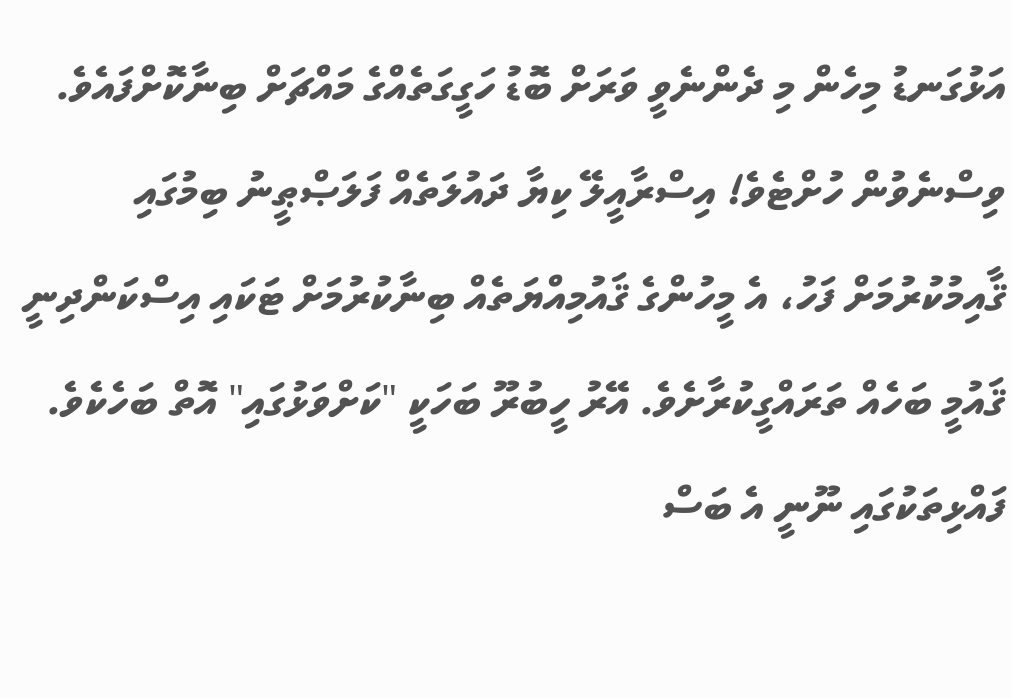އަޅުގަނޑު މިހެން މި ދެންނެވީ ވަރަށް ބޮޑު ހަގީގަތެއްގެ މައްޗަށް ބިނާކޮށްފައެވެ.
ވިސްނެވުން ހުށްޓެވެ! އިސްރާއީލޭ ކިޔާ ދައުލަތެއް ފަލަޞްޠީނު ބިމުގައި ޤާއިމުކުރުމަށް ފަހު، އެ މީހުންގެ ޤައުމިއްޔަތެއް ބިނާކުރުމަށް ޓަކައި އިސްކަންދިނީ ޤައުމީ ބަހެއް ތަރައްގީކުރާށެވެ. އޭރު ހީބުރޫ ބަހަކީ "ކަށްވަޅުގައި" އޮތް ބަހެކެވެ. ފައްޅިތަކުގައި ނޫނީ އެ ބަސް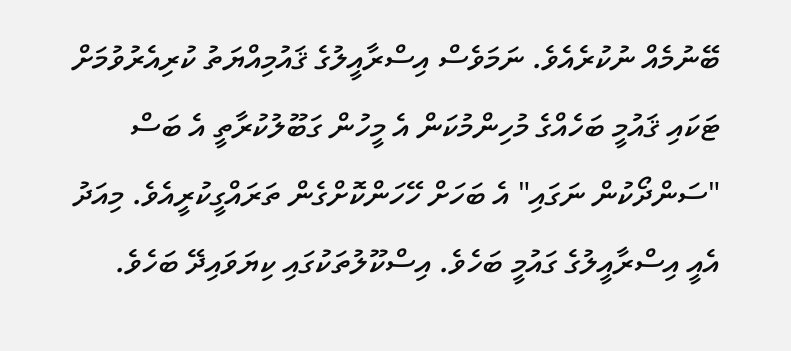ބޭނުމެއް ނުކުރެއެވެ. ނަމަވެސް އިސްރާއީލުގެ ޤައުމިއްޔަތު ކުރިއެރުވުމަށް ޓަކައި ޤައުމީ ބަހެއްގެ މުހިންމުކަން އެ މީހުން ގަބޫލުކުރާތީ އެ ބަސް "ސަންދޯކުން ނަގައި" އެ ބަހަށް ހޭހަންކޮށްގެން ތަރައްގީކުރީއެވެ. މިއަދު އެއީ އިސްރާއީލުގެ ގައުމީ ބަހެވެ. އިސްކޫލުތަކުގައި ކިޔަވައިދޭ ބަހެވެ.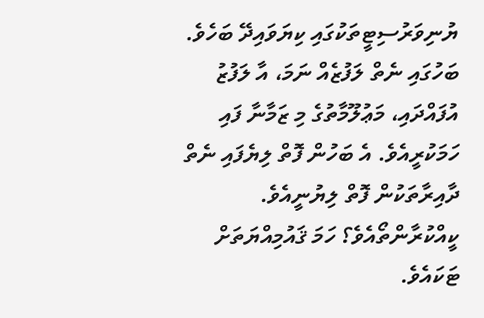ޔުނިވަރުސިޓީތަކުގައި ކިޔަވައިދޭ ބަހެވެ. ބަހުގައި ނެތް ލަފުޒެއް ނަމަ، އާ ލަފުޒު އުފައްދައި، މަޢުލޫމާތުގެ މި ޒަމާނާ ފައި ހަމަކުރީއެވެ. އެ ބަހުން ފޮތް ލިޔެފައި ނެތް ދާއިރާތަކުން ފޮތް ލިޔުނީއެވެ. ކީއްކުރާންތޯއެވެ؟ ހަމަ ޤައުމިއްޔަތަށް ޓަކައެވެ.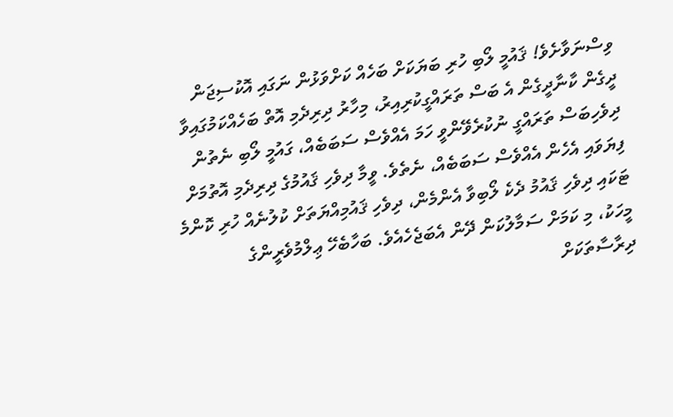ވިސްނަވާށެވެ! ޤައުމީ ލޯބި ހުރި ބަޔަކަށް ބަހެއް ކަށްވަޅުން ނަގައި އޮކުސިޖަން ދީގެން ކާނާދީގެން އެ ބަސް ތަރައްގީކުރިއިރު، މިހާރު ދިރިދެމި އޮތް ބަހެއްކަމުގައިވާ ދިވެހިބަސް ތަރައްގީ ނުކުރެވޭންވީ ހަމަ އެއްވެސް ސަބަބެއް، ގައުމީ ލޯބި ނެތުން ފިޔަވައި އެހެން އެއްވެސް ސަބަބެއް، ނެތެވެ. ވީމާ ދިވެހި ޤައުމުގެ ދިރިދެމި އޮތުމަށް ޓަކައި ދިވެހި ޤައުމު ދެކެ ލޯބިވާ އެންމެން، ދިވެހި ޤައުމިއްޔަތަށް ކުލުނެއް ހުރި ކޮންމެ މީހަކު، މި ކަމަށް ސަމާލުކަން ދޭން އެބަޖެހެއެވެ. ބަހާބެހޭ ޢިލްމުވެރީންގެ ދިރާސާތަކަށް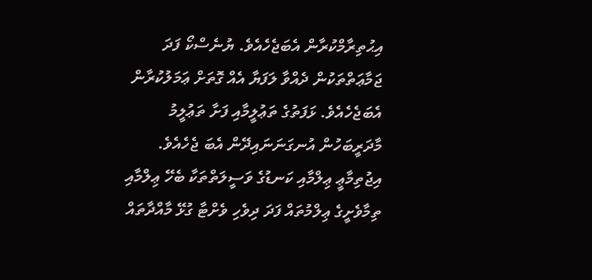އިޙުތިރާމްކުރާން އެބަޖެހެއެވެ. ޔުނެސްކޯ ފަދަ ޖަމާޢަތްތަކުން ދެއްވާ ލަފަޔާ އެއް ގޮތަށް ޢަމަލުކުރާން އެބަޖެހެއެވެ. ޅަފަތުގެ ތަޢުލީމާއި ފަށާ ތަޢުލީމު މާދަރީބަހުން އުނގަނަނައިދޭން އެބަ ޖެހެއެވެ. އިޖުތިމާޢީ ޢިލްމާއި ކަނޑުގެ ވަސީލަތްތަކާ ބެހޭ ޢިލްމާއި ތިމާވެށީގެ ޢިލްމުތައް ފަދަ ދިވެހި ވެށްޓާ ގުޅޭ މާއްދާތައް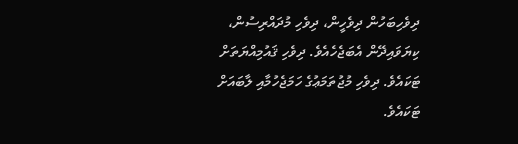ދިވެހިބަހުން ދިވެހީން، ދިވެހި މުދައްރިސުން، ކިޔަވައިދޭން އެބަޖެހެއެވެ. ދިވެހި ޤައުމިއްޔަތަށް ޓަކައެވެ. ދިވެހި މުޖުތަމަޢުގެ ހަމަޖެހުމާއި ލާބައަށް ޓަކައެވެ.